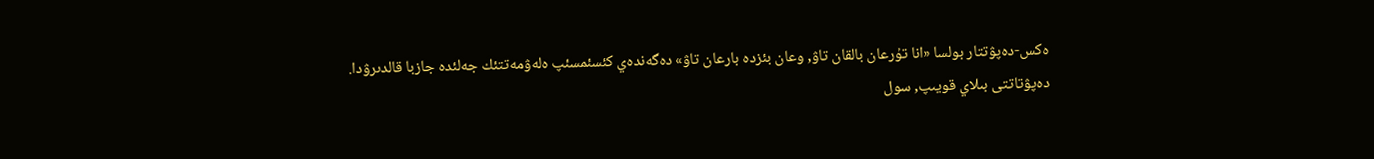ەكس-دەپۋتتار بولسا «انا تۇرعان بالقان تاۋ, وعان بئزدە بارعان تاۋ» دەگەندەي كئسئمسئپ ەلەۋمەتتئك جەلئدە جازبا قالدىرۋدا.
دەپۋتاتتى بىلاي قويىپ, سول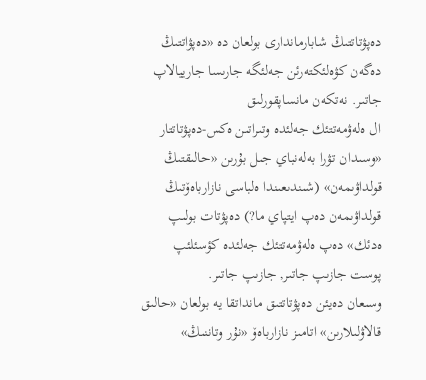دەپۋتاتتىڭ شابارماندارى بولعان دە «دەپۋاتتىڭ دەگەن كۋەلئكتەرئن جەلئگە جارىسا جارييالاپ جاتىر. نەتكەن مانساپقورلىق
ال ەلەۋمەتتئك جەلئدە وتىراتىن ەكس-دەپۋتاتتار «وسىدان تۋرا بەلەنباي جىل بۇرىن «حالىقتىڭ قولداۋىمەن» (شىندىعىندا ەلباسى نازارباەۆتىڭ قولداۋىمەن دەپ ايتپاي ما?) دەپۋتات بولىپ ەدئك» دەپ ەلەۋمەتتئك جەلئدە كؤسئلئپ پوست جازىپ جاتىر, جازىپ جاتىر.
وسىعان دەيئن دەپۋتاتتىق مانداتقا يە بولعان «حالىق قالاۋلىلارىن» اتامىز نازارباەۆ «نۇر وتاننىڭ»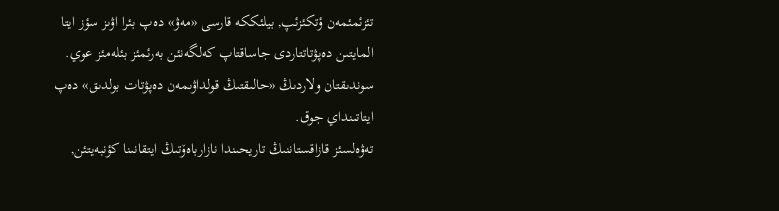تئزئمئمەن ؤتكئزئپ, بيلئككە قارسى «مەۋ» دەپ بئرا اۋىز سؤز ايتا المايتىن دەپۋتاتتاردى جاساقتاپ كەلگەنئن بەرئمئز بئلەمئز عوي. سوندىقتان ولاردىڭ «حالىقتىڭ قولداۋىمەن دەپۋتات بولدىق» دەپ ايتاتىنداي جوق.
تەۋەلسئز قازاقستاننىڭ تاريحىندا نازارباەۆتىڭ ايتقانىنا كؤنبەيتئن,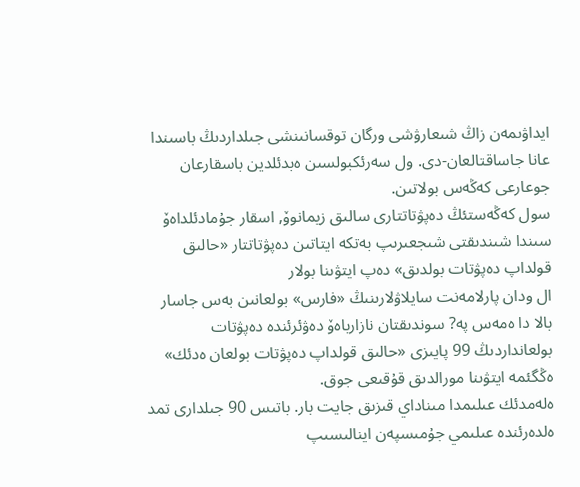ايداۋىمەن زاڭ شىعارۋشى ورگان توقسانىنشى جىلداردىڭ باسىندا عانا جاساقتالعان-دى. ول سەرئكبولسىن ەبدئلدين باسقارعان جوعارعى كەڭەس بولاتىن.
سول كەڭەستئڭ دەپۋتاتتارى سالىق زيمانوۆ, اسقار جۇمادئلداەۆ سىندا شىندىقتى شىجعىرىپ بەتكە ايتاتىن دەپۋتاتتار «حالىق قولداپ دەپۋتات بولدىق» دەپ ايتۋىنا بولار
ال ودان پارلامەنت سايلاۋلارىنىڭ «فارس» بولعانىن بەس جاسار بالا دا ەمەس پە? سوندىقتان نازارباەۆ دەۋئرئندە دەپۋتات بولعانداردىڭ 99 پايىزى «حالىق قولداپ دەپۋتات بولعان ەدئك» ەڭگئمە ايتۋىنا مورالدىق قۇقىعى جوق.
ەلەمدئك عىلىمدا مىناداي قىزىق جايت بار. باتىس 90 جىلدارى تمد ەلدەرئندە عىلىمي جۇمىسپەن اينالىسىپ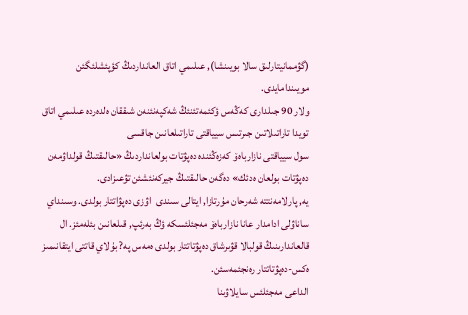(گۋممانيتارلىق سالا بويىنشا), عىلىمي اتاق العانداردىڭ كؤپئشلئگئن مويىندامايدى.
ولار 90 جىلدارى كەڭەس ؤكئمەتئنئڭ شەكپەنئنەن شىققان ەلدەردە عىلىمي اتاق تويدا تاراتىلاتىن جىرتىس سيياقتى تاراتىلعانىن جاقسى
سول سيياقتى نازارباەۆ كەزەڭئندە دەپۋتات بولعانداردىڭ «حالىقتىڭ قولداۋمەن دەپۋتات بولعان ەدئك» دەگەن حالىقتىڭ جيركەنئشئن تۋعىزادى.
يە, پارلامەنتتە شەرحان مۇرتازا, ايتالى سىندى  اۋزى دەپۋاتتار بولدى. وسىنداي ساناۋلى ادامدار عانا نازارباەۆ مەجئلئسكە ؤڭ بەرئپ, قىلعانىن بئلەمئز. ال قالعاندارىنىڭ قولبالا قۋىرشاق دەپۋتاتتار بولدى ەمەس پە? بۇلاي قاتتى ايتقانىمىز ەكس-دەپۋتاتتار رەنجئمەسئن.
الداعى مەجئلئس سايلاۋىنا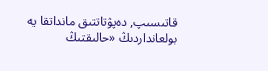قاتىسىپ, دەپۋتاتتىق مانداتقا يە بولعانداردىڭ «حالىقتىڭ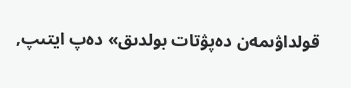قولداۋىمەن دەپۋتات بولدىق» دەپ ايتىپ,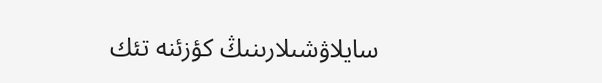سايلاۋشىلارىنىڭ كؤزئنە تئك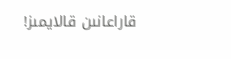قاراعانىن قالايمىز!